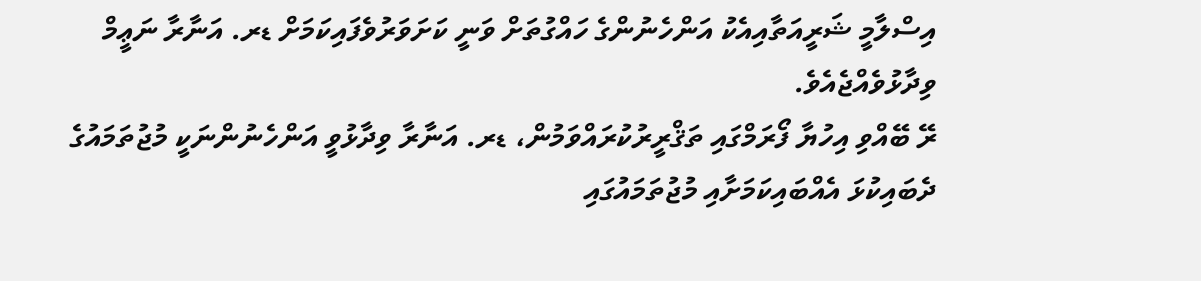އިސްލާމީ ޝަރީއަތާއިއެކު އަންހެނުންގެ ހައްގުތަށް ވަނީ ކަށަވަރުވެފައިކަމަށް ޑރ. އަނާރާ ނަޢީމް ވިދާޅުވެއްޖެއެވެ.
ރޭ ބޭއްވި އިހުޔާ ފޯރަމްގައި ތަޤްރީރުކުރައްވަމުން، ޑރ. އަނާރާ ވިދާޅުވީ އަންހެނުންނަކީ މުޖުތަމައުގެ ދެބައިކުޅަ އެއްބައިކަމަށާއި މުޖުތަމައުގައި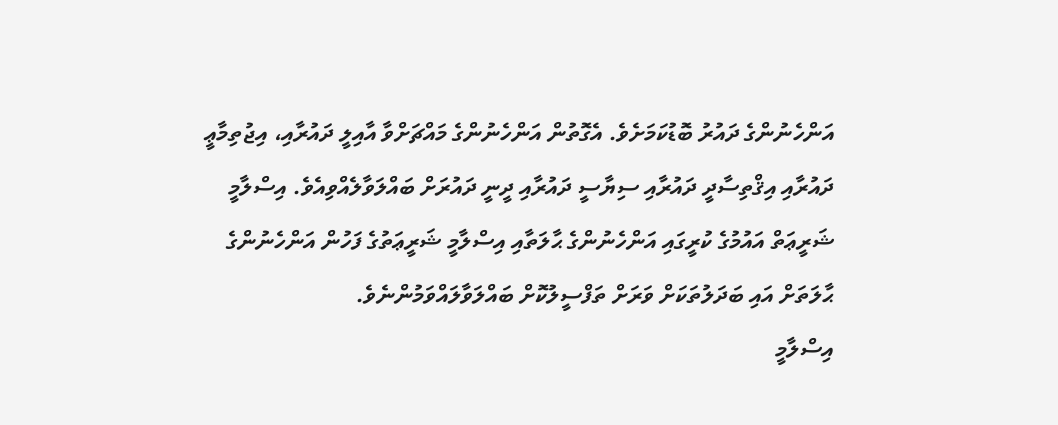އަންހެނުންގެ ދައުރު ބޮޑުކަމަށެވެ. އެގޮތުން އަންހެނުންގެ މައްޗަށްވާ އާއިލީ ދައުރާއި، އިޖުތިމާޢީ ދައުރާއި އިޤްތިސާދީ ދައުރާއި ސިޔާސީ ދައުރާއި ދީނީ ދައުރަށް ބައްލަވާލެއްވިއެވެ. އިސްލާމީ ޝަރީޢަތް އައުމުގެ ކުރީގައި އަންހެނުންގެ ޙާލަތާއި އިސްލާމީ ޝަރީޢަތުގެ ފަހުން އަންހެނުންގެ ޙާލަތަށް އައި ބަދަލުތަކަށް ވަރަށް ތަފްސީލުކޮށް ބައްލަވާލައްވަމުންނެވެ.
އިސްލާމީ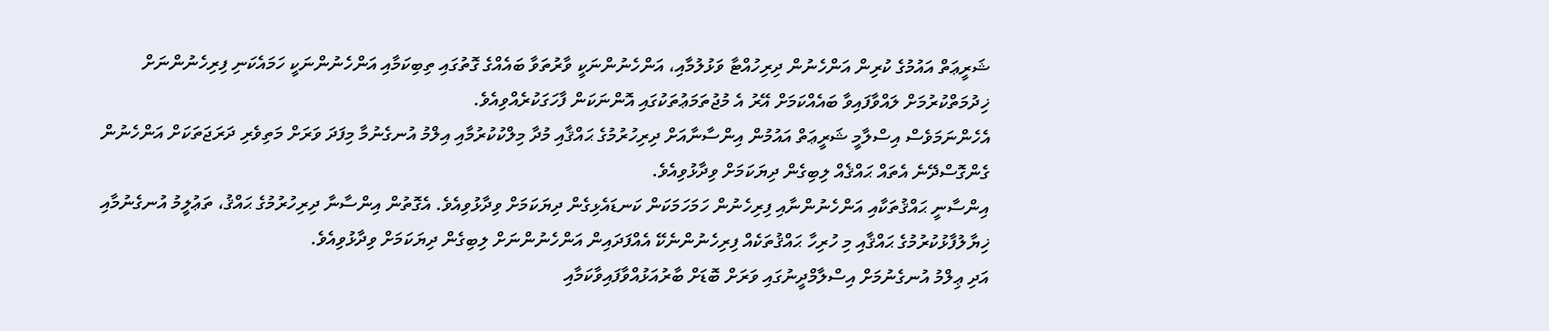ޝަރީޢަތް އައުމުގެ ކުރިން އަންހެނުން ދިރިހުއްޓާ ވަޅުލުމާއި، އަންހެނުންނަކީ ވާރުތަވާ ބައެއްގެ ގޮތުގައި ތިބިކަމާއި އަންހެނުންނަކީ ހަމައެކަނި ފިރިހެނުންނަށް ޚިދުމަތްކުރުމަށް ލައްވާފައިވާ ބައެއްކަމަށް އޭރު އެ މުޖުތަމަޢުތަކުގައި އޮންނަކަން ފާހަގަކުރެއްވިއެވެ.
އެހެންނަމަވެސް އިސްލާމީ ޝަރީޢަތް އައުމުން އިންސާނާއަށް ދިރިހުރުމުގެ ޙައްޤާއި މުދާ މިލްކުކުރުމާއި އިލްމު އުނގެނުމާ މިފަދަ ވަރަށް މަތިވެރި ދަރަޖަތަކަށް އަންހެނުން ގެންގޮސްދޭނެ އެތައް ޙައްޤެއް ލިބިގެން ދިޔަކަމަށް ވިދާޅުވިއެވެ.
އިންސާނީ ޙައްޤުތަކާއި އަންހެނުންނާއި ފިރިހެނުން ހަމަހަމަކަން ކަނޑައެޅިގެން ދިޔަކަމަށް ވިދާޅުވިއެވެ. އެގޮތުން އިންސާނާ ދިރިހުރުމުގެ ޙައްޤު، ތަޢުލީމު އުނގެނުމާއި ޚިޔާލުފާޅުކުރުމުގެ ޙައްޤާއި މި ހުރިހާ ޙައްޤުތަކެއް ފިރިހެނުންނެކޭ އެއްފަދައިން އަންހެނުންނަށް ލިބިގެން ދިޔަކަމަށް ވިދާޅުވިއެވެ.
އަދި ޢިލްމު އުނގެނުމަށް އިސްލާމްދީނުގައި ވަރަށް ބޮޑަށް ބާރުއަޅުއްވާފައިވާކަމާއި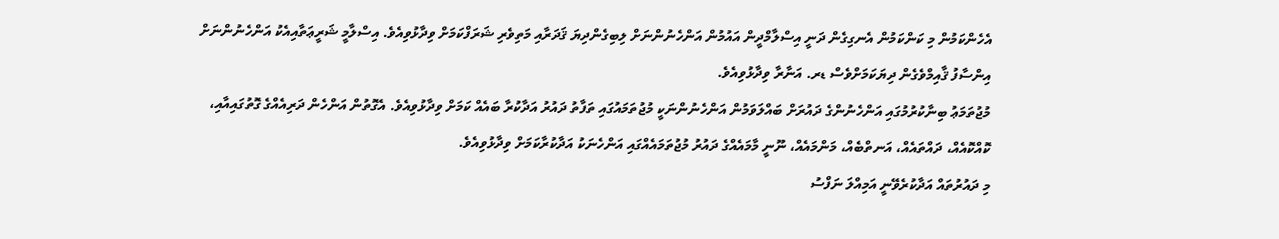އެހެންކަމުން މި ކަންކަމުން އެނގިގެން ދަނީ އިސްލާމްދީން އައުމުން އަންހެނުންނަށް ލިބިގެންދިޔަ ޤަދަރާއި މަތިވެރި ޝަރަފްކަމަށް ވިދާޅުވިއެވެ. އިސްލާމީ ޝަރީޢަތާއިއެކު އަންހެނުންނަށް އިންސާފު ޤާއިމްވެގެން ދިޔަކަމަށްވެސް ޑރ. އަނާރާ ވިދާޅުވިއެވެ.
މުޖުތަމަޢު ބިނާކުރުމުގައި އަންހެނުންގެ ދައުރަށް ބައްލަވަމުން އަންހެނުންނަކީ މުޖުތަމައުގައި ތަފާތު ދައުރު އަދާކުރާ ބައެއް ކަމަށް ވިދާޅުވިއެވެ. އެގޮތުން އަންހެން ދަރިއެއްގެ ގޮތުގައިއާއި، ކޮއްކޮއެއް، ދައްތައެއް، އަނތްބެއް، މަންމައެއް، ނޫނީ މާމައެއްގެ ދައުރު މުޖުތަމައެއްގައި އަންހެނަކު އަދާކުރާކަމަށް ވިދާޅުވިއެވެ.
މި ދައުރުތައް އަދާކުރެވޭނީ އަމިއްލަ ނަފްސު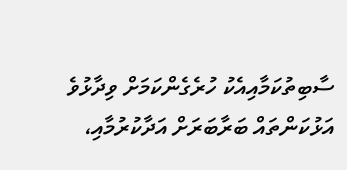ސާބިތުކަމާއިއެކު ހުރެގެންކަމަށް ވިދާޅުވެ އަޅުކަންތައް ބަރާބަރަށް އަދާކުރުމާއި،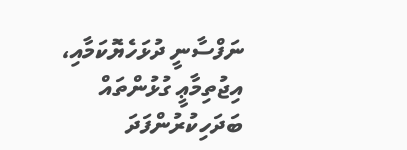ނަފްސާނީ ދުޅަހެޔޮކަމާއި، އިޖުތިމާޢީ ގުޅުންތައް ބަދަހިކުރުންފަދަ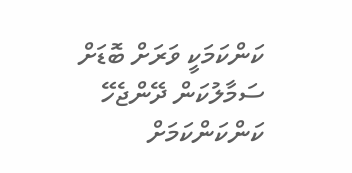ކަންކަމަކީ ވަރަށް ބޮޑަށް ސަމާލުކަން ދޭންޖެހޭ ކަންކަންކަމަށް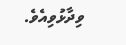ވިދާޅުވިއެވެ.